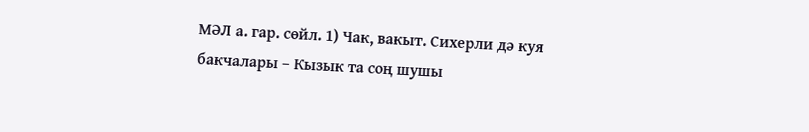МӘЛ а. гар. сөйл. 1) Чак, вакыт. Сихерли дә куя бакчалары – Кызык та соң шушы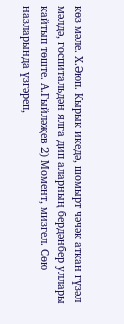көз мәле. Х.Әюп. Кырык икедә, шомырт чәчәк аткан гүзәл мәлдә, госпитальдән ялга дип аларның бердәнбер уллары кайтып төште. А.Гыйләҗев 2) Момент, мизгел. Сөю назларында үзгәреп,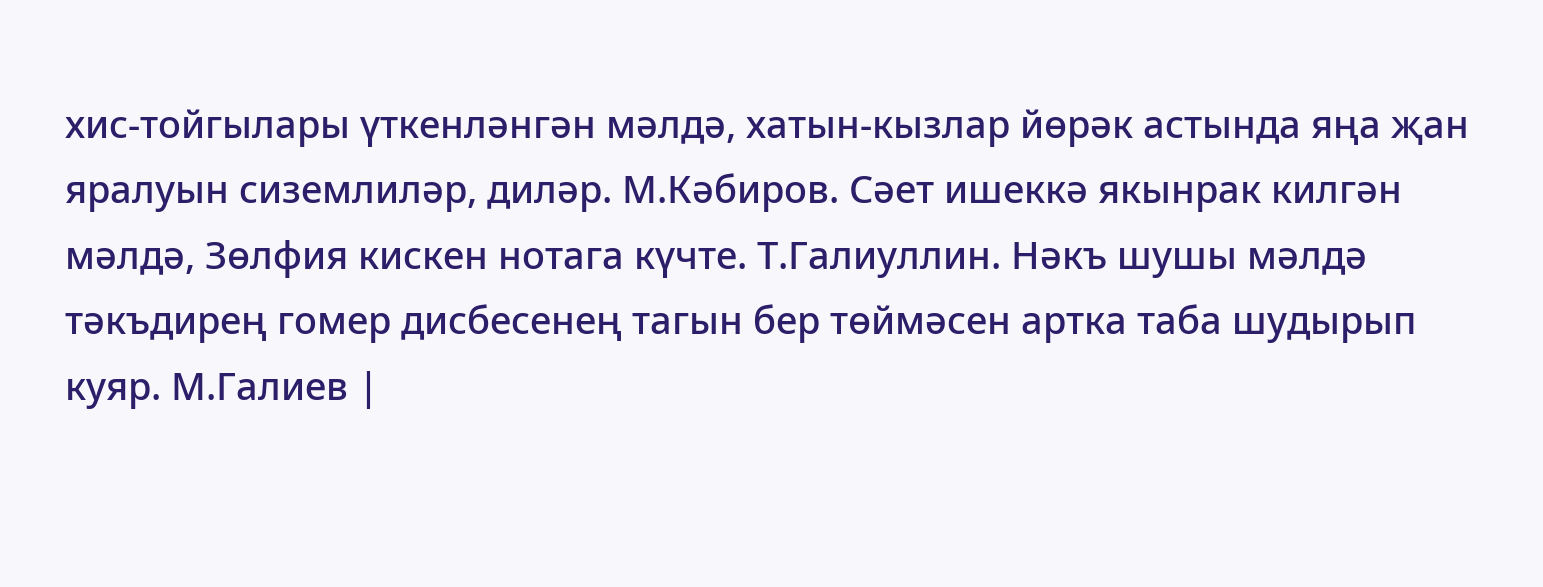хис-тойгылары үткенләнгән мәлдә, хатын-кызлар йөрәк астында яңа җан яралуын сиземлиләр, диләр. М.Кәбиров. Сәет ишеккә якынрак килгән мәлдә, Зөлфия кискен нотага күчте. Т.Галиуллин. Нәкъ шушы мәлдә тәкъдирең гомер дисбесенең тагын бер төймәсен артка таба шудырып куяр. М.Галиев |